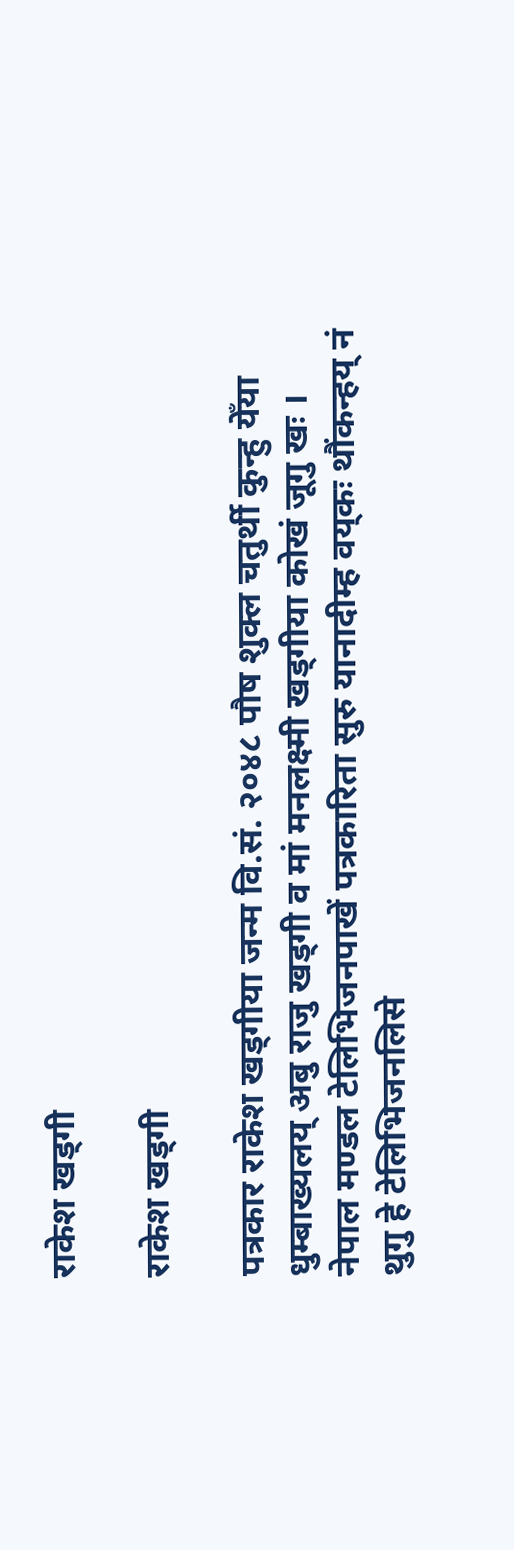राकेश खड्गी

राकेश खड्गी

पत्रकार राकेश खड्गीया जन्म वि.सं. २०४८ पौष शुक्ल चतुर्थी कुन्हु येँया धुम्बाख्यलय् अबु राजु खड्गी व मां मनलक्ष्मी खड्गीया कोखं जूगु खः । नेपाल मण्डल टेलिभिजनपाखें पत्रकारिता सुरु यानादीम्ह वय्‌कः थौंकन्हय् नं थुगु हे टेलिभिजनलिसे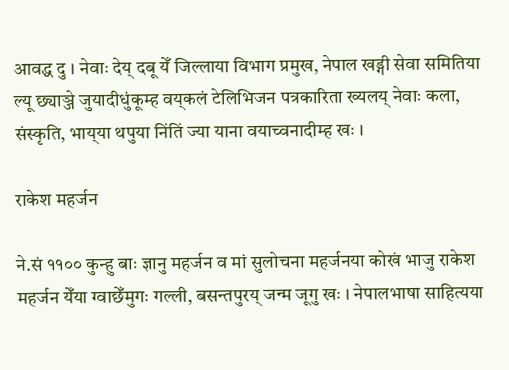आवद्ध दु । नेवाः देय् दबू येँ जिल्लाया विभाग प्रमुख, नेपाल खड्गी सेवा समितिया ल्यू छ्याञ्जे जुयादीधुंकूम्ह वय्‌कलं टेलिभिजन पत्रकारिता ख्यलय् नेवाः कला, संस्कृति, भाय्‌या थपुया निंतिं ज्या याना वयाच्वनादीम्ह खः ।

राकेश महर्जन

ने.सं ११०० कुन्हु बाः ज्ञानु महर्जन व मां सुलोचना महर्जनया कोखं भाजु राकेश महर्जन येँया ग्वाछेँमुगः गल्ली, बसन्तपुरय् जन्म जूगु खः । नेपालभाषा साहित्यया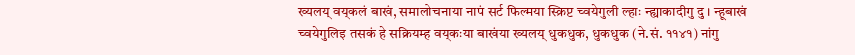ख्यलय् वय्‌कलं बाखं, समालोचनाया नापं सर्ट फिल्मया स्क्रिप्ट च्वयेगुली ल्हाः न्ह्याकादीगु दु । न्हूबाखं च्वयेगुलिइ तसकं हे सक्रियम्ह वय्‌कःया बाखंया ख्यलय् धुकधुक, धुकधुक (ने.सं. ११४१) नांगु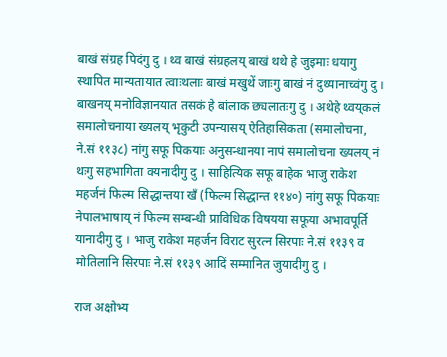बाखं संग्रह पिदंगु दु । थ्व बाखं संग्रहलय् बाखं थथे हे जुइमाः धयागु स्थापित मान्यतायात त्वाःथलाः बाखं मखुथें जाःगु बाखं नं दुथ्यानाच्वंगु दु । बाखनय् मनोविज्ञानयात तसकं हे बांलाक छ्यलातःगु दु । अथेहे थ्वय्‌कलं समालोचनाया ख्यलय् भृकुटी उपन्यासय् ऐतिहासिकता (समालोचना, ने.सं ११३८) नांगु सफू पिकयाः अनुसन्धानया नापं समालोचना ख्यलय् नं थःगु सहभागिता क्यनादीगु दु । साहित्यिक सफू बाहेक भाजु राकेश महर्जनं फिल्म सिद्धान्तया खँ (फिल्म सिद्धान्त ११४०) नांगु सफू पिकयाः नेपालभाषाय् नं फिल्म सम्बन्धी प्राविधिक विषयया सफूया अभावपूर्ति यानादीगु दु । भाजु राकेश महर्जन विराट सुरत्न सिरपाः ने.सं ११३९ व मोतिलानि सिरपाः ने.सं ११३९ आदिं सम्मानित जुयादीगु दु ।

राज अक्षोभ्य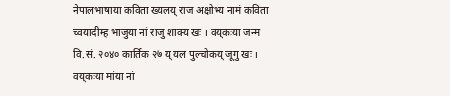नेपालभाषाया कविता ख्यलय् राज अक्षोभ्य नामं कविता च्वयादीम्ह भाजुया नां राजु शाक्य खः । वय्‌कःया जन्म वि.सं. २०४० कार्तिक २७ य् यल पुल्चोकय् जूगु खः । वय्‌कःया मांया नां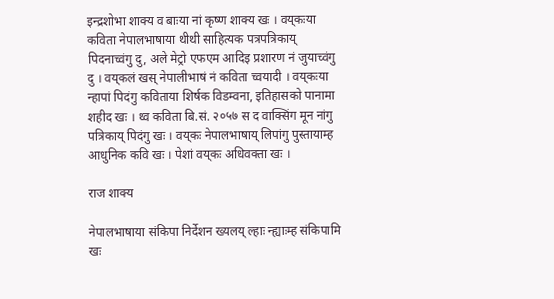इन्द्रशोभा शाक्य व बाःया नां कृष्ण शाक्य खः । वय्‌कःया कविता नेपालभाषाया थीथी साहित्यक पत्रपत्रिकाय् पिदनाच्वंगु दु, अले मेट्रो एफएम आदिइ प्रशारण नं जुयाच्वंगु दु । वय्‌कलं खस् नेपालीभाषं नं कविता च्वयादी । वय्‌कःया न्हापां पिदंगु कविताया शिर्षक विडम्वना, इतिहासको पानामा शहीद खः । थ्व कविता बि.सं. २०५७ स द वाक्सिंग मून नांगु पत्रिकाय् पिदंगु खः । वय्‌कः नेपालभाषाय् लिपांगु पुस्तायाम्ह आधुनिक कवि खः । पेशां वय्‌कः अधिवक्ता खः ।

राज शाक्य

नेपालभाषाया संकिपा निर्देशन ख्यलय्‌ ल्हाः न्ह्याःम्ह संकिपामि खः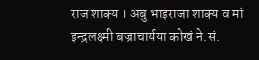राज शाक्य । अबु भाइराजा शाक्य व मां इन्द्रलक्ष्मी बज्राचार्यया कोखं ने.सं.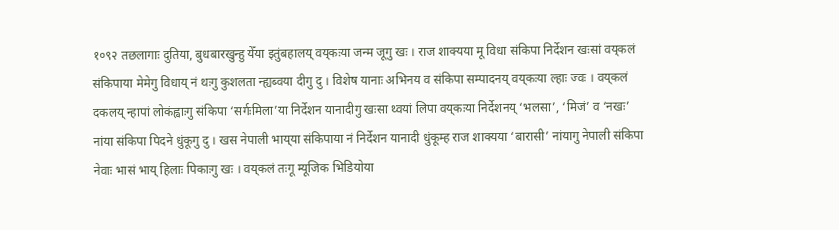१०९२ तछलागाः दुतिया, बुधबारखुन्हु येँया इतुंबहालय्‌ वय्‌कःया जन्म जूगु खः । राज शाक्यया मू विधा संकिपा निर्देशन खःसां वय्‌कलं संकिपाया मेमेगु विधाय्‌ नं थःगु कुशलता न्ह्यब्वया दीगु दु । विशेष यानाः अभिनय व संकिपा सम्पादनय्‌ वय्‌कःया ल्हाः ज्वः । वय्‌कलं दकलय्‌ न्हापां लोकंह्वाःगु संकिपा ‘सर्गःमिला’या निर्देशन यानादीगु खःसा थ्वयां लिपा वय्‌कःया निर्देशनय्‌ ‘भलसा’, ‘मिजं’ व ‘नखः’ नांया संकिपा पिदने धुंकूगु दु । खस नेपाली भाय्‌या संकिपाया नं निर्देशन यानादी धुंकूम्ह राज शाक्यया ‘बारासी’ नांयागु नेपाली संकिपा नेवाः भासं भाय्‌ हिलाः पिकाःगु खः । वय्‌कलं तःगू म्यूजिक भिडियोया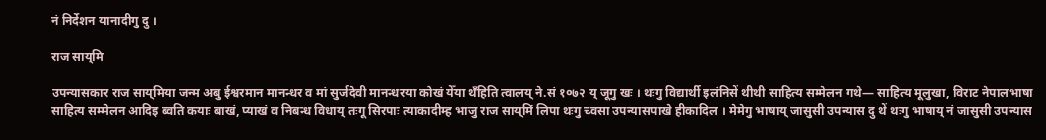नं निर्देशन यानादीगु दु ।

राज साय्‌मि

उपन्यासकार राज साय्‌मिया जन्म अबु ईश्वरमान मानन्धर व मां सुर्जदेवी मानन्धरया कोखं येँया थँहिति त्वालय् ने.सं १०७२ य् जूगु खः । थःगु विद्यार्थी इलंनिसें थीथी साहित्य सम्मेलन गथे— साहित्य मूलुखा, विराट नेपालभाषा साहित्य सम्मेलन आदिइ ब्वति कयाः बाखं, प्याखं व निबन्ध विधाय् तःगू सिरपाः त्याकादीम्ह भाजु राज साय्‌मिं लिपा थःगु च्वसा उपन्यासपाखे हीकादिल । मेमेगु भाषाय् जासुसी उपन्यास दु थें थःगु भाषाय् नं जासुसी उपन्यास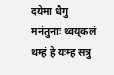दयेमा धैगु मनंतुनाः थ्वय्‌कलं थम्हं हे यःम्ह सत्रु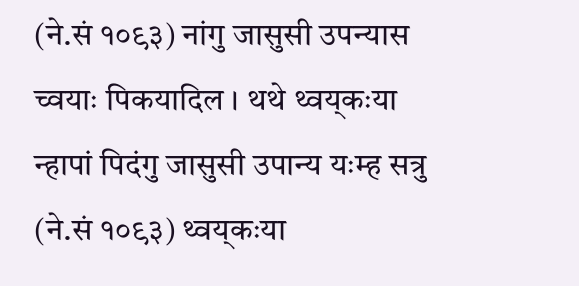(ने.सं १०९३) नांगु जासुसी उपन्यास च्वयाः पिकयादिल । थथे थ्वय्‌कःया न्हापां पिदंगु जासुसी उपान्य यःम्ह सत्रु (ने.सं १०९३) थ्वय्‌कःया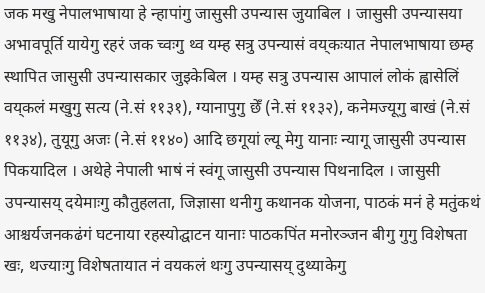जक मखु नेपालभाषाया हे न्हापांगु जासुसी उपन्यास जुयाबिल । जासुसी उपन्यासया अभावपूर्ति यायेगु रहरं जक च्वःगु थ्व यम्ह सत्रु उपन्यासं वय्‌कःयात नेपालभाषाया छम्ह स्थापित जासुसी उपन्यासकार जुइकेबिल । यम्ह सत्रु उपन्यास आपालं लोकं ह्वासेलिं वय्‌कलं मखुगु सत्य (ने.सं ११३१), ग्यानापुगु छेँ (ने.सं ११३२), कनेमज्यूगु बाखं (ने.सं ११३४), तुयूगु अजः (ने.सं ११४०) आदि छगूयां ल्यू मेगु यानाः न्यागू जासुसी उपन्यास पिकयादिल । अथेहे नेपाली भाषं नं स्वंगू जासुसी उपन्यास पिथनादिल । जासुसी उपन्यासय् दयेमाःगु कौतुहलता, जिज्ञासा थनीगु कथानक योजना, पाठकं मनं हे मतुंकथं आश्चर्यजनकढंगं घटनाया रहस्योद्घाटन यानाः पाठकपिंत मनोरञ्जन बीगु गुगु विशेषता खः, थज्याःगु विशेषतायात नं वयकलं थःगु उपन्यासय् दुथ्याकेगु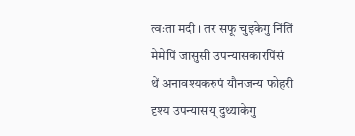त्वःता मदी । तर सफू चुइकेगु निंतिं मेमेपिं जासुसी उपन्यासकारपिंसं थें अनावश्यकरुपं यौनजन्य फोहरी दृश्य उपन्यासय् दुथ्याकेगु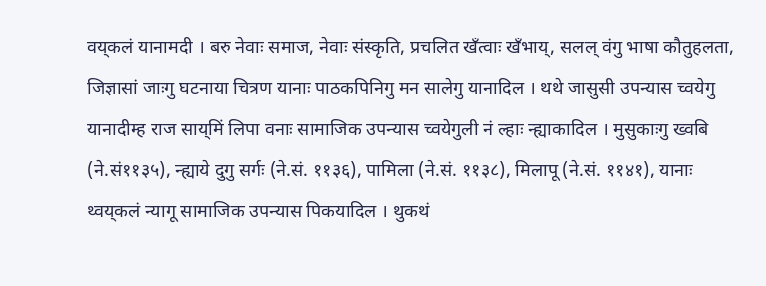वय्‌कलं यानामदी । बरु नेवाः समाज, नेवाः संस्कृति, प्रचलित खँत्वाः खँभाय्, सलल् वंगु भाषा कौतुहलता, जिज्ञासां जाःगु घटनाया चित्रण यानाः पाठकपिनिगु मन सालेगु यानादिल । थथे जासुसी उपन्यास च्वयेगु यानादीम्ह राज साय्‌मिं लिपा वनाः सामाजिक उपन्यास च्वयेगुली नं ल्हाः न्ह्याकादिल । मुसुकाःगु ख्वबि (ने.सं११३५), न्ह्याये दुगु सर्गः (ने.सं. ११३६), पामिला (ने.सं. ११३८), मिलापू (ने.सं. ११४१), यानाः थ्वय्‌कलं न्यागू सामाजिक उपन्यास पिकयादिल । थुकथं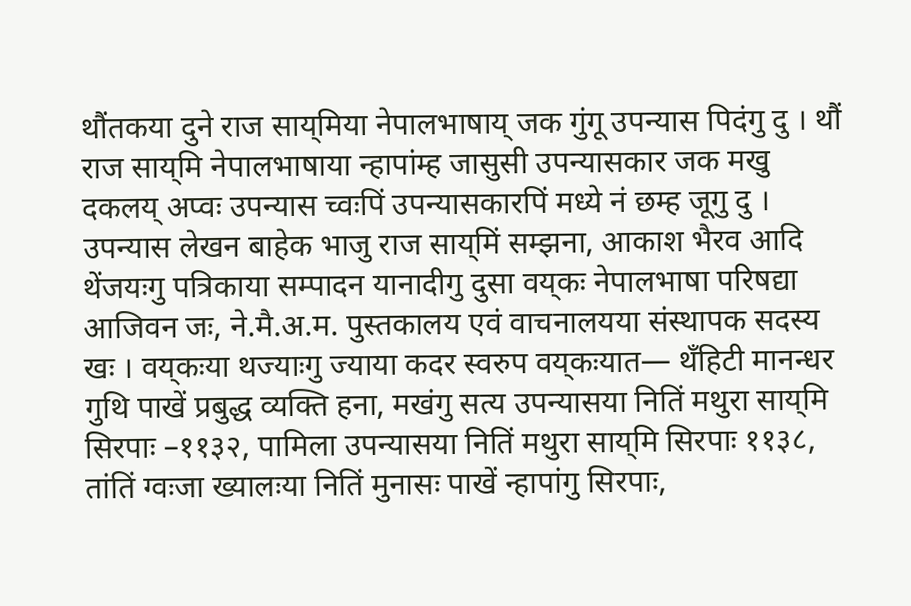थौंतकया दुने राज साय्‌मिया नेपालभाषाय् जक गुंगू उपन्यास पिदंगु दु । थौं राज साय्‌मि नेपालभाषाया न्हापांम्ह जासुसी उपन्यासकार जक मखु दकलय् अप्वः उपन्यास च्वःपिं उपन्यासकारपिं मध्ये नं छम्ह जूगु दु । उपन्यास लेखन बाहेक भाजु राज साय्‌मिं सम्झना, आकाश भैरव आदि थेंजयःगु पत्रिकाया सम्पादन यानादीगु दुसा वय्‌कः नेपालभाषा परिषद्या आजिवन जः, ने.मै.अ.म. पुस्तकालय एवं वाचनालयया संस्थापक सदस्य खः । वय्‌कःया थज्याःगु ज्याया कदर स्वरुप वय्‌कःयात— थँहिटी मानन्धर गुथि पाखें प्रबुद्ध व्यक्ति हना, मखंगु सत्य उपन्यासया नितिं मथुरा साय्‌मि सिरपाः –११३२, पामिला उपन्यासया नितिं मथुरा साय्‌मि सिरपाः ११३८, तांतिं ग्वःजा ख्यालःया नितिं मुनासः पाखें न्हापांगु सिरपाः,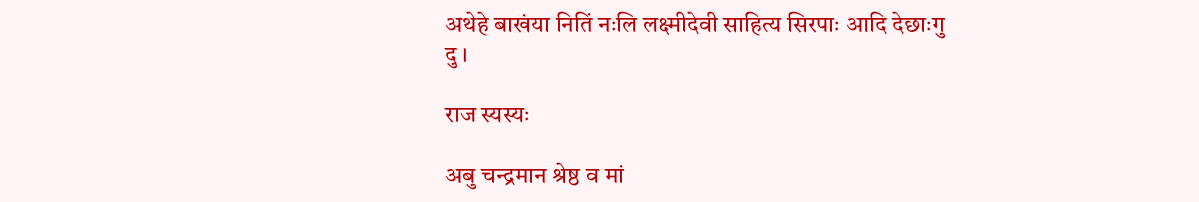अथेहे बाखंया नितिं नःलि लक्ष्मीदेवी साहित्य सिरपाः आदि देछाःगु दु ।

राज स्यस्यः

अबु चन्द्रमान श्रेष्ठ व मां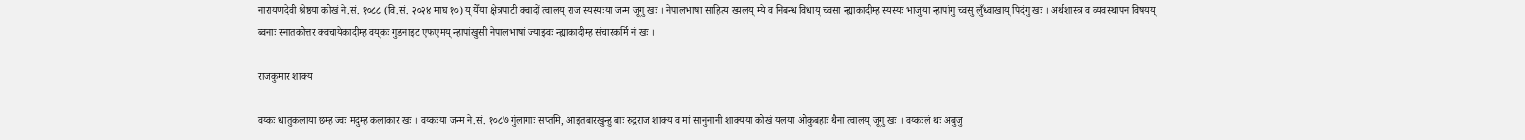नारायणदेवी श्रेष्ठया कोखं ने.सं. १०८८ (वि.सं. २०२४ माघ १०) य् येँया क्षेत्रपाटी क्वादों त्वालय् राज स्यस्यःया जन्म जूगु खः । नेपालभाषा साहित्य ख्यलय् म्ये व निबन्ध विधाय् च्वसा न्ह्याकादीम्ह स्यस्यः भाजुया न्हापांगु च्वसु लुँध्वाखाय् पिदंगु खः । अर्थशास्त्र व व्यवस्थापन विषयय् ब्वनाः स्नातकोत्तर क्वचायेकादीम्ह वय्‌कः गुडनाइट एफएमय् न्हापांखुसी नेपालभाषां ज्याझ्वः न्ह्याकादीम्ह संचारकर्मि नं खः ।

राजकुमार शाक्य

वय्कः धातुकलाया छम्ह ज्वः मदुम्ह कलाकार खः । वय्कःया जन्म ने.सं. १०८७ गुंलागाः सप्तमि, आइतबारखुन्हु बाः रुद्रराज शाक्य व मां सानुनानी शाक्यया कोखं यलया ओकुबहाः थैना त्वालय् जूगु खः । वय्कःलं थः अबुजु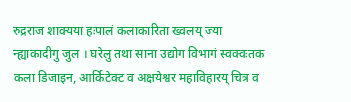रुद्रराज शाक्यया हःपालं कलाकारिता ख्वलय् ज्या न्ह्याकादीगु जुल । घरेलु तथा साना उद्योग विभागं स्वक्वःतक कला डिजाइन, आर्किटेक्ट व अक्षयेश्वर महाविहारय् चित्र व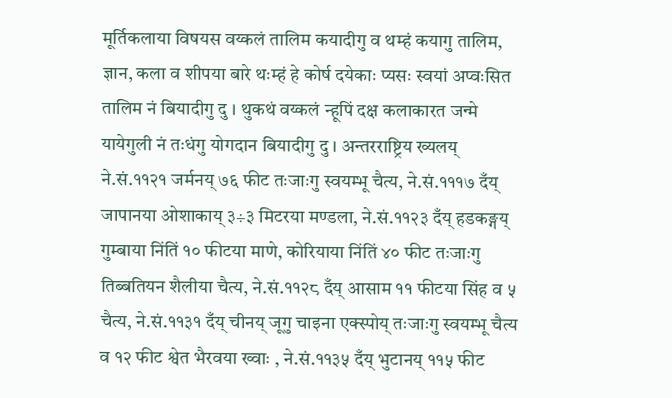मूर्तिकलाया विषयस वय्कलं तालिम कयादीगु व थम्हं कयागु तालिम, ज्ञान, कला व शीपया बारे थःम्हं हे कोर्ष दयेकाः प्यसः स्वयां अप्वःसित तालिम नं बियादीगु दु । थुकथं वय्कलं न्हूपिं दक्ष कलाकारत जन्मे यायेगुली नं तःधंगु योगदान बियादीगु दु । अन्तरराष्ट्रिय ख्यलय् ने.सं.११२१ जर्मनय् ७६ फीट तःजाःगु स्वयम्भू चैत्य, ने.सं.१११७ दँय् जापानया ओशाकाय् ३÷३ मिटरया मण्डला, ने.सं.११२३ दँय् हडकङ्गय् गुम्बाया निंतिं १० फीटया माणे, कोरियाया निंतिं ४० फीट तःजाःगु तिब्बतियन शैलीया चैत्य, ने.सं.११२८ दँय् आसाम ११ फीटया सिंह व ५ चैत्य, ने.सं.११३१ दँय् चीनय् जूगु चाइना एक्स्पोय् तःजाःगु स्वयम्भू चैत्य व १२ फीट श्वेत भैरवया ख्वाः , ने.सं.११३५ दँय् भुटानय् ११५ फीट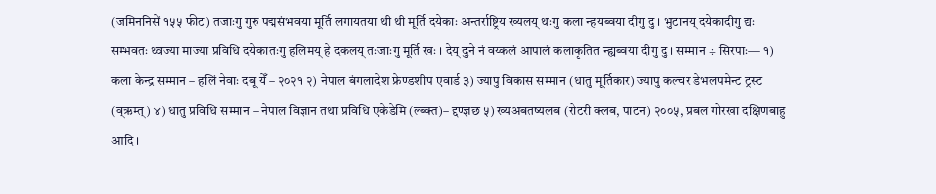(जमिननिसें १५५ फीट) तजाःगु गुरु पद्मसंभवया मूर्ति लगायतया थी थी मूर्ति दयेकाः अन्तर्राष्ट्रिय ख्यलय् थःगु कला न्हयब्वया दीगु दु । भुटानय् दयेकादीगु द्यः सम्भवतः थ्वज्या माज्या प्रविधि दयेकातःगु हलिमय् हे दकलय् तःजाःगु मूर्ति खः । देय् दुने नं वय्कलं आपालं कलाकृतित न्ह्यब्वया दीगु दु । सम्मान ÷ सिरपाः— १) कला केन्द्र सम्मान – हलिं नेवाः दबू येँ – २०२१ २) नेपाल बंगलादेश फ्रेण्डशीप एवार्ड ३) ज्यापु विकास सम्मान (धातु मूर्तिकार) ज्यापु कल्चर डेभलपमेन्ट ट्रस्ट (व्ऋम्त्) ४) धातु प्रविधि सम्मान – नेपाल विज्ञान तथा प्रविधि एकेडेमि (ल्ब्क्त)– द्दण्ज्ञछ ५) ख्यअबतष्यलब (रोटरी क्लब, पाटन) २००५, प्रबल गोरखा दक्षिणबाहु आदि ।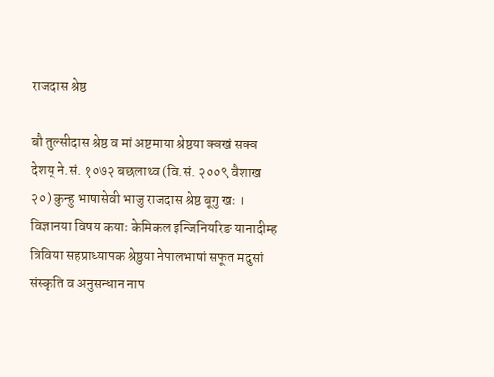राजदास श्रेष्ठ

बौ तुल्सीदास श्रेष्ठ व मां अष्टमाया श्रेष्ठया क्वखं सक्व देशय् ने.सं. १०७२ बछलाथ्व (वि.सं. २००९ वैशाख २०) कुन्हु भाषासेवी भाजु राजदास श्रेष्ठ बूगु खः । विज्ञानया विषय कयाः केमिकल इन्जिनियरिङ यानादीम्ह त्रिविया सहप्राध्यापक श्रेष्ठुया नेपालभाषां सफूत मदुसां संस्कृति व अनुसन्धान नाप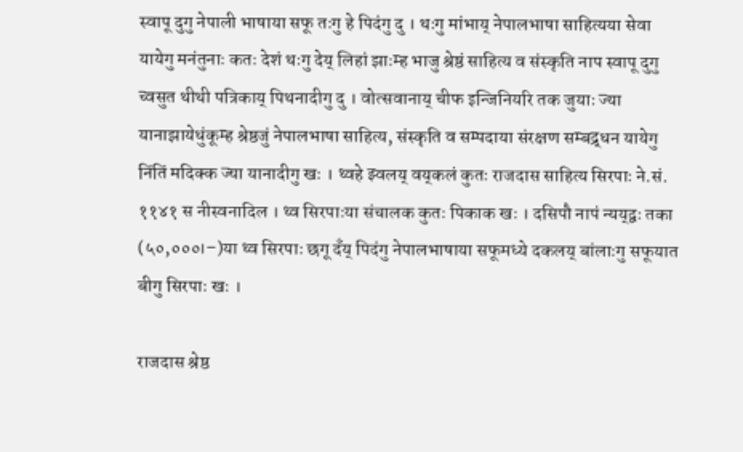स्वापू दुगु नेपाली भाषाया सफू तःगु हे पिदंगु दु । थःगु मांभाय् नेपालभाषा साहित्यया सेवा यायेगु मनंतुनाः कतः देशं थःगु देय् लिहां झाःम्ह भाजु श्रेष्ठं साहित्य व संस्कृति नाप स्वापू दुगु च्वसुत थीथी पत्रिकाय् पिथनादीगु दु । वोत्सवानाय् चीफ इन्जिनियरि तक जुयाः ज्या यानाझायेधुंकूम्ह श्रेष्ठजुं नेपालभाषा साहित्य, संस्कृति व सम्पदाया संरक्षण सम्बद्र्धन यायेगु निंतिं मदिक्क ज्या यानादीगु खः । थ्वहे झ्वलय् वय्‌कलं कुतः राजदास साहित्य सिरपाः ने.सं. ११४१ स नीस्वनादिल । थ्व सिरपाःया संचालक कुतः पिकाक खः । दसिपौ नापं न्यय्‌द्वः तका (५०,०००।–)या थ्व सिरपाः छगू दँय् पिदंगु नेपालभाषाया सफूमध्ये दकलय् बांलाःगु सफूयात बीगु सिरपाः खः ।

राजदास श्रेष्ठ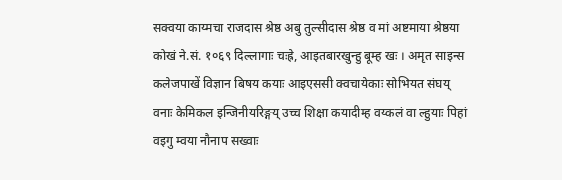सक्वया काय्मचा राजदास श्रेष्ठ अबु तुल्सीदास श्रेष्ठ व मां अष्टमाया श्रेष्ठया कोखं ने.सं. १०६९ दिल्लागाः चःह्रे, आइतबारखुन्हु बूम्ह खः । अमृत साइन्स कलेजपाखें विज्ञान बिषय कयाः आइएससी क्वचायेकाः सोभियत संघय् वनाः केमिकल इन्जिनीयरिङ्गय् उच्च शिक्षा कयादीम्ह वय्कलं वा ल्हुयाः पिहां वइगु म्वया नौनाप सख्वाः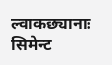ल्वाकछ्यानाः सिमेन्ट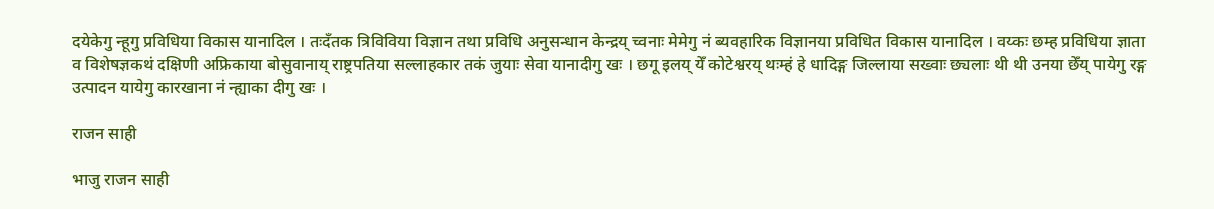दयेकेगु न्हूगु प्रविधिया विकास यानादिल । तःदँतक त्रिविविया विज्ञान तथा प्रविधि अनुसन्धान केन्द्रय् च्वनाः मेमेगु नं ब्यवहारिक विज्ञानया प्रविधित विकास यानादिल । वय्कः छम्ह प्रविधिया ज्ञाता व विशेषज्ञकथं दक्षिणी अफ्रिकाया बोसुवानाय् राष्ट्रपतिया सल्लाहकार तकं जुयाः सेवा यानादीगु खः । छगू इलय् येँ कोटेश्वरय् थःम्हं हे धादिङ्ग जिल्लाया सख्वाः छ्यलाः थी थी उनया छेँय् पायेगु रङ्ग उत्पादन यायेगु कारखाना नं न्ह्याका दीगु खः ।

राजन साही

भाजु राजन साही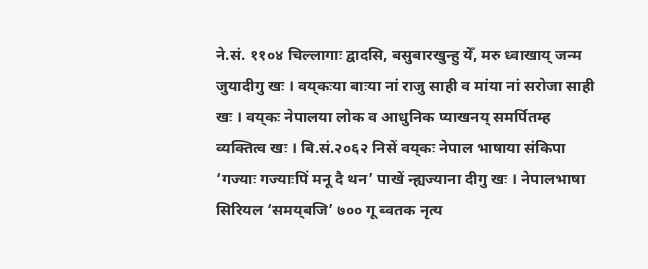ने.सं. ११०४ चिल्लागाः द्वादसि, बसुबारखुन्हु येँ, मरु ध्वाखाय्‌ जन्म जुयादीगु खः । वय्‌कःया बाःया नां राजु साही व मांया नां सरोजा साही खः । वय्‌कः नेपालया लोक व आधुनिक प्याखनय्‌ समर्पितम्ह व्यक्तित्व खः । बि.सं.२०६२ निसें वय्‌कः नेपाल भाषाया संकिपा ‘गज्याः गज्याःपिं मनू दै थन’ पाखें न्ह्यज्याना दीगु खः । नेपालभाषा सिरियल ‘समय्‌बजि’ ७०० गू ब्वतक नृत्य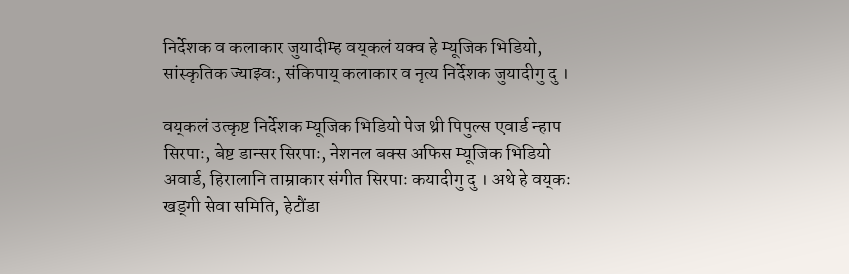निर्देशक व कलाकार जुयादीम्ह वय्‌कलं यक्व हे म्यूजिक भिडियो, सांस्कृतिक ज्याझ्वः, संकिपाय्‌ कलाकार व नृत्य निर्देशक जुयादीगु दु ।

वय्‌कलं उत्कृष्ट निर्देशक म्यूजिक भिडियो पेज थ्री पिपुल्स एवार्ड न्हाप सिरपाः, बेष्ट डान्सर सिरपाः, नेशनल बक्स अफिस म्यूजिक भिडियो अवार्ड, हिरालानि ताम्राकार संगीत सिरपाः कयादीगु दु । अथे हे वय्‌कः खड्गी सेवा समिति, हेटौंडा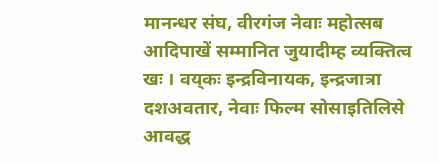मानन्धर संघ, वीरगंज नेवाः महोत्सब आदिपाखें सम्मानित जुयादीम्ह व्यक्तित्व खः । वय्‌कः इन्द्रविनायक, इन्द्रजात्रा दशअवतार, नेवाः फिल्म सोसाइतिलिसे आवद्ध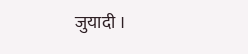जुयादी ।